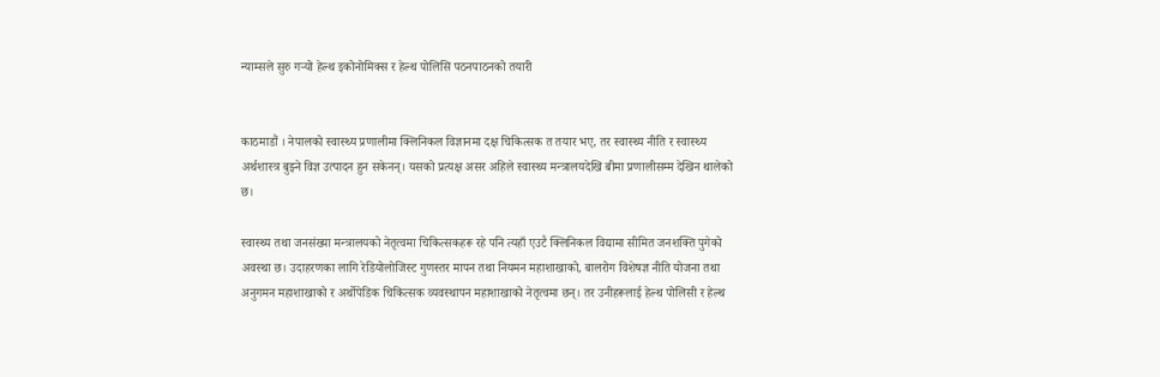न्याम्सले सुरु गर्‍यो हेल्थ इकोनोमिक्स र हेल्थ पोलिसि पठनपाठनको तयारी


काठमाडौं । नेपालको स्वास्थ्य प्रणालीमा क्लिनिकल विज्ञानमा दक्ष चिकित्सक त तयार भए, तर स्वास्थ्य नीति र स्वास्थ्य अर्थशास्त्र बुझ्ने विज्ञ उत्पादन हुन सकेनन्। यसको प्रत्यक्ष असर अहिले स्वास्थ्य मन्त्रालयदेखि बीमा प्रणालीसम्म देखिन थालेको छ।

स्वास्थ्य तथा जनसंख्या मन्त्रालयको नेतृत्वमा चिकित्सकहरू रहे पनि त्यहाँ एउटै क्लिनिकल विद्यामा सीमित जनशक्ति पुगेको अवस्था छ। उदाहरणका लागि रेडियोलोजिस्ट गुणस्तर मापन तथा नियमन महाशाखाको, बालरोग विशेषज्ञ नीति योजना तथा अनुगमन महाशाखाको र अर्थोपेडिक चिकित्सक व्यवस्थापन महाशाखाको नेतृत्वमा छन्। तर उनीहरूलाई हेल्थ पोलिसी र हेल्थ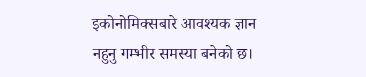इकोनोमिक्सबारे आवश्यक ज्ञान नहुनु गम्भीर समस्या बनेको छ।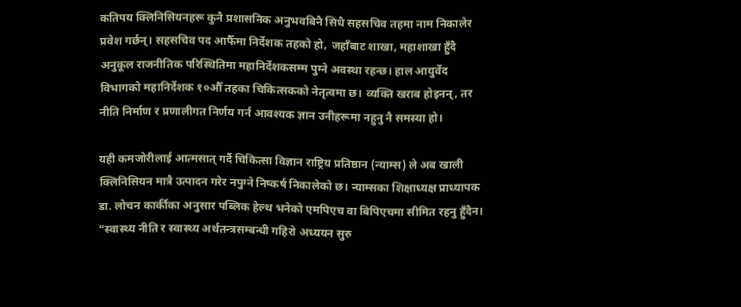कतिपय क्लिनिसियनहरू कुनै प्रशासनिक अनुभवबिनै सिधै सहसचिव तहमा नाम निकालेर प्रवेश गर्छन्। सहसचिव पद आफैँमा निर्देशक तहको हो, जहाँबाट शाखा, महाशाखा हुँदै अनुकूल राजनीतिक परिस्थितिमा महानिर्देशकसम्म पुग्ने अवस्था रहन्छ। हाल आयुर्वेद विभागको महानिर्देशक १०औँ तहका चिकित्सकको नेतृत्वमा छ। व्यक्ति खराब होइनन्, तर नीति निर्माण र प्रणालीगत निर्णय गर्न आवश्यक ज्ञान उनीहरूमा नहुनु नै समस्या हो।

यही कमजोरीलाई आत्मसात् गर्दै चिकित्सा विज्ञान राष्ट्रिय प्रतिष्ठान (न्याम्स) ले अब खाली क्लिनिसियन मात्रै उत्पादन गरेर नपुग्ने निष्कर्ष निकालेको छ। न्याम्सका शिक्षाध्यक्ष प्राध्यापक डा. लोचन कार्कीका अनुसार पब्लिक हेल्थ भनेको एमपिएच वा बिपिएचमा सीमित रहनु हुँदैन। “स्वास्थ्य नीति र स्वास्थ्य अर्थतन्त्रसम्बन्धी गहिरो अध्ययन सुरु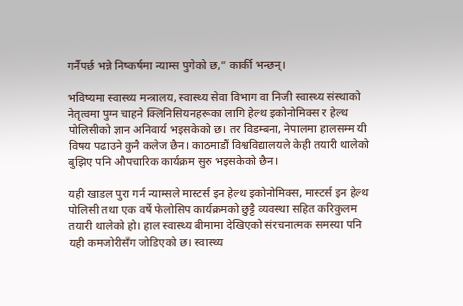गर्नैपर्छ भन्ने निष्कर्षमा न्याम्स पुगेको छ,” कार्की भन्छन्।

भविष्यमा स्वास्थ्य मन्त्रालय, स्वास्थ्य सेवा विभाग वा निजी स्वास्थ्य संस्थाको नेतृत्वमा पुग्न चाहने क्लिनिसियनहरूका लागि हेल्थ इकोनोमिक्स र हेल्थ पोलिसीको ज्ञान अनिवार्य भइसकेको छ। तर विडम्बना, नेपालमा हालसम्म यी विषय पढाउने कुनै कलेज छैन। काठमाडौं विश्वविद्यालयले केही तयारी थालेको बुझिए पनि औपचारिक कार्यक्रम सुरु भइसकेको छैन।

यही खाडल पुरा गर्न न्याम्सले मास्टर्स इन हेल्थ इकोनोमिक्स, मास्टर्स इन हेल्थ पोलिसी तथा एक वर्षे फेलोसिप कार्यक्रमको छुट्टै व्यवस्था सहित करिकुलम तयारी थालेको हो। हाल स्वास्थ्य बीमामा देखिएको संरचनात्मक समस्या पनि यही कमजोरीसँग जोडिएको छ। स्वास्थ्य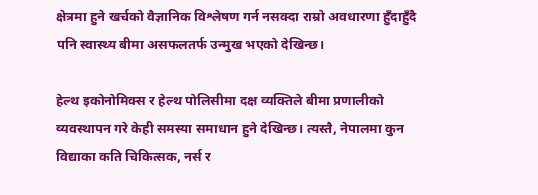क्षेत्रमा हुने खर्चको वैज्ञानिक विश्लेषण गर्न नसक्दा राम्रो अवधारणा हुँदाहुँदै पनि स्वास्थ्य बीमा असफलतर्फ उन्मुख भएको देखिन्छ।

हेल्थ इकोनोमिक्स र हेल्थ पोलिसीमा दक्ष व्यक्तिले बीमा प्रणालीको व्यवस्थापन गरे केही समस्या समाधान हुने देखिन्छ। त्यस्तै, नेपालमा कुन विद्याका कति चिकित्सक, नर्स र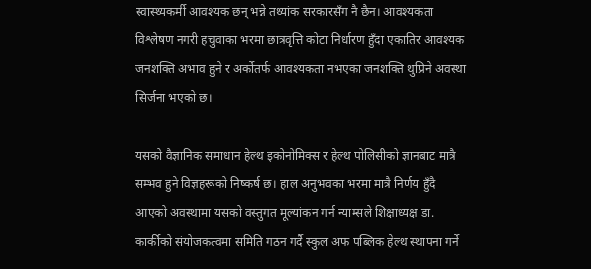स्वास्थ्यकर्मी आवश्यक छन् भन्ने तथ्यांक सरकारसँग नै छैन। आवश्यकता विश्लेषण नगरी हचुवाका भरमा छात्रवृत्ति कोटा निर्धारण हुँदा एकातिर आवश्यक जनशक्ति अभाव हुने र अर्कोतर्फ आवश्यकता नभएका जनशक्ति थुप्रिने अवस्था सिर्जना भएको छ।

यसको वैज्ञानिक समाधान हेल्थ इकोनोमिक्स र हेल्थ पोलिसीको ज्ञानबाट मात्रै सम्भव हुने विज्ञहरूको निष्कर्ष छ। हाल अनुभवका भरमा मात्रै निर्णय हुँदै आएको अवस्थामा यसको वस्तुगत मूल्यांकन गर्न न्याम्सले शिक्षाध्यक्ष डा. कार्कीको संयोजकत्वमा समिति गठन गर्दै स्कुल अफ पब्लिक हेल्थ स्थापना गर्ने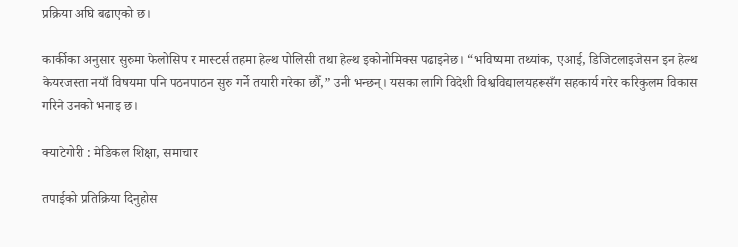प्रक्रिया अघि बढाएको छ।

कार्कीका अनुसार सुरुमा फेलोसिप र मास्टर्स तहमा हेल्थ पोलिसी तथा हेल्थ इकोनोमिक्स पढाइनेछ। “भविष्यमा तथ्यांक, एआई, डिजिटलाइजेसन इन हेल्थ केयरजस्ता नयाँ विषयमा पनि पठनपाठन सुरु गर्ने तयारी गरेका छौँ,” उनी भन्छन्। यसका लागि विदेशी विश्वविद्यालयहरूसँग सहकार्य गरेर करिकुलम विकास गरिने उनको भनाइ छ।

क्याटेगोरी : मेडिकल शिक्षा, समाचार

तपाईको प्रतिक्रिया दिनुहोस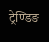ट्रेण्डिङ